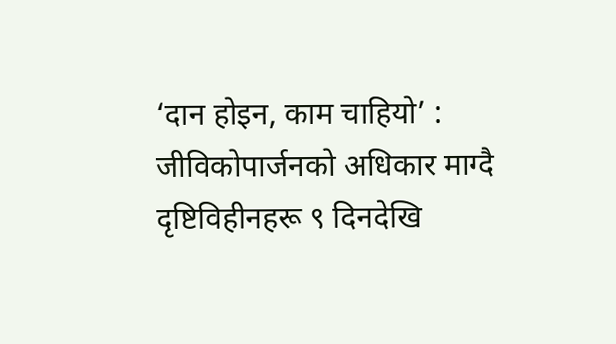‘दान होइन, काम चाहियो’ : जीविकोपार्जनको अधिकार माग्दै दृष्टिविहीनहरू ९ दिनदेखि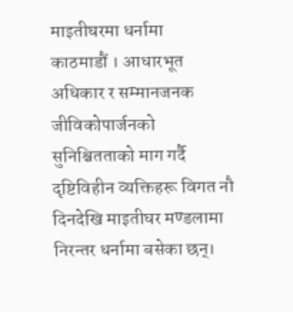माइतीघरमा धर्नामा
काठमाडौं । आधारभूत अधिकार र सम्मानजनक जीविकोपार्जनको सुनिश्चितताको माग गर्दै दृष्टिविहीन व्यक्तिहरू विगत नौ दिनदेखि माइतीघर मण्डलामा निरन्तर धर्नामा बसेका छन्।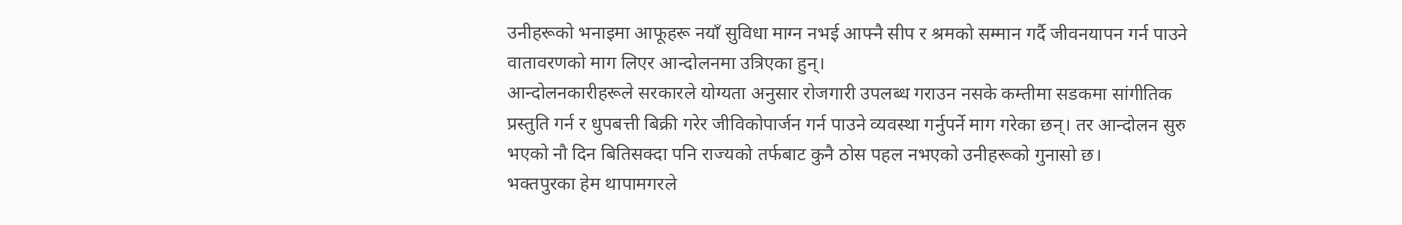उनीहरूको भनाइमा आफूहरू नयाँ सुविधा माग्न नभई आफ्नै सीप र श्रमको सम्मान गर्दै जीवनयापन गर्न पाउने वातावरणको माग लिएर आन्दोलनमा उत्रिएका हुन्।
आन्दोलनकारीहरूले सरकारले योग्यता अनुसार रोजगारी उपलब्ध गराउन नसके कम्तीमा सडकमा सांगीतिक प्रस्तुति गर्न र धुपबत्ती बिक्री गरेर जीविकोपार्जन गर्न पाउने व्यवस्था गर्नुपर्ने माग गरेका छन्। तर आन्दोलन सुरु भएको नौ दिन बितिसक्दा पनि राज्यको तर्फबाट कुनै ठोस पहल नभएको उनीहरूको गुनासो छ।
भक्तपुरका हेम थापामगरले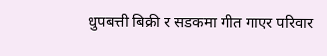धुपबत्ती बिक्री र सडकमा गीत गाएर परिवार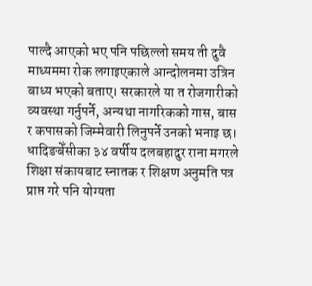पाल्दै आएको भए पनि पछिल्लो समय ती दुवै माध्यममा रोक लगाइएकाले आन्दोलनमा उत्रिन बाध्य भएको बताए। सरकारले या त रोजगारीको व्यवस्था गर्नुपर्ने, अन्यथा नागरिकको गास, बास र कपासको जिम्मेवारी लिनुपर्ने उनको भनाइ छ।
धादिङबेँसीका ३४ वर्षीय दलबहादुर राना मगरले शिक्षा संकायबाट स्नातक र शिक्षण अनुमति पत्र प्राप्त गरे पनि योग्यता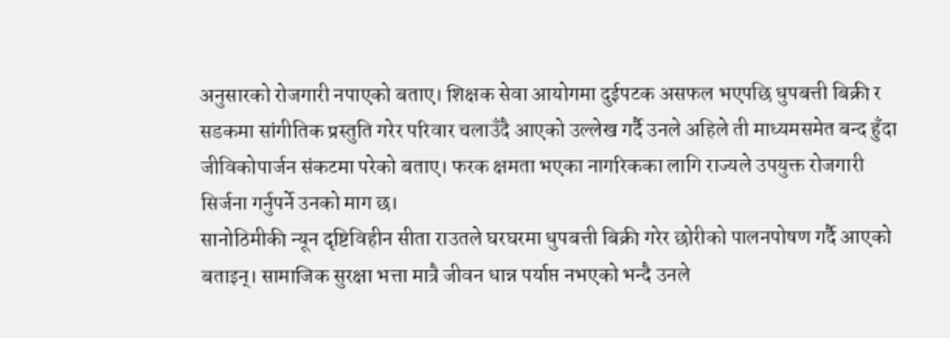अनुसारको रोजगारी नपाएको बताए। शिक्षक सेवा आयोगमा दुईपटक असफल भएपछि धुपबत्ती बिक्री र सडकमा सांगीतिक प्रस्तुति गरेर परिवार चलाउँदै आएको उल्लेख गर्दै उनले अहिले ती माध्यमसमेत बन्द हुँदा जीविकोपार्जन संकटमा परेको बताए। फरक क्षमता भएका नागरिकका लागि राज्यले उपयुक्त रोजगारी सिर्जना गर्नुपर्ने उनको माग छ।
सानोठिमीकी न्यून दृष्टिविहीन सीता राउतले घरघरमा धुपबत्ती बिक्री गरेर छोरीको पालनपोषण गर्दै आएको बताइन्। सामाजिक सुरक्षा भत्ता मात्रै जीवन धान्न पर्याप्त नभएको भन्दै उनले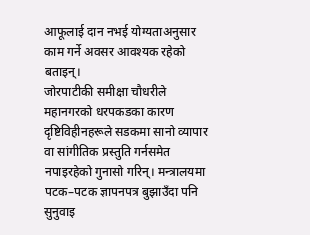आफूलाई दान नभई योग्यताअनुसार काम गर्ने अवसर आवश्यक रहेको बताइन्।
जोरपाटीकी समीक्षा चौधरीले महानगरको धरपकडका कारण दृष्टिविहीनहरूले सडकमा सानो व्यापार वा सांगीतिक प्रस्तुति गर्नसमेत नपाइरहेको गुनासो गरिन्। मन्त्रालयमा पटक–पटक ज्ञापनपत्र बुझाउँदा पनि सुनुवाइ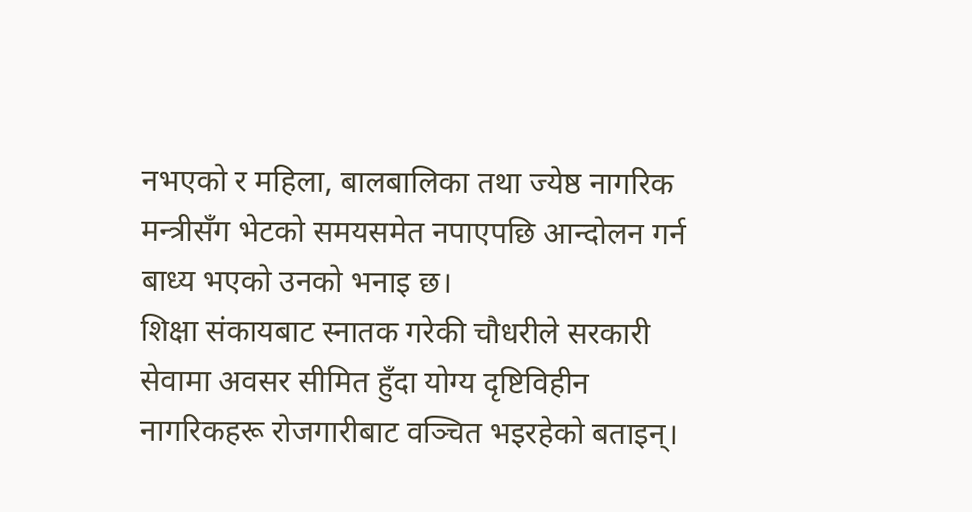नभएको र महिला, बालबालिका तथा ज्येष्ठ नागरिक मन्त्रीसँग भेटको समयसमेत नपाएपछि आन्दोलन गर्न बाध्य भएको उनको भनाइ छ।
शिक्षा संकायबाट स्नातक गरेकी चौधरीले सरकारी सेवामा अवसर सीमित हुँदा योग्य दृष्टिविहीन नागरिकहरू रोजगारीबाट वञ्चित भइरहेको बताइन्।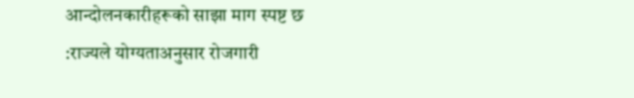आन्दोलनकारीहरूको साझा माग स्पष्ट छ :राज्यले योग्यताअनुसार रोजगारी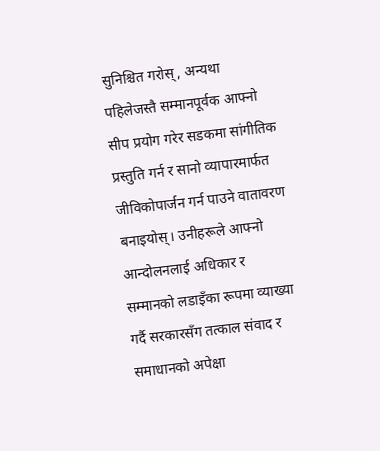सुनिश्चित गरोस्, अन्यथा पहिलेजस्तै सम्मानपूर्वक आफ्नो सीप प्रयोग गरेर सडकमा सांगीतिक प्रस्तुति गर्न र सानो व्यापारमार्फत जीविकोपार्जन गर्न पाउने वातावरण बनाइयोस्। उनीहरूले आफ्नो आन्दोलनलाई अधिकार र सम्मानको लडाइँका रूपमा व्याख्या गर्दै सरकारसँग तत्काल संवाद र समाधानको अपेक्षा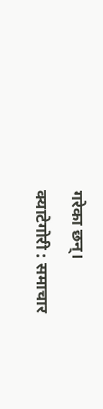गरेका छन्।
क्याटेगोरी : समाचार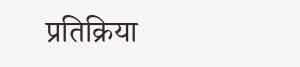प्रतिक्रिया